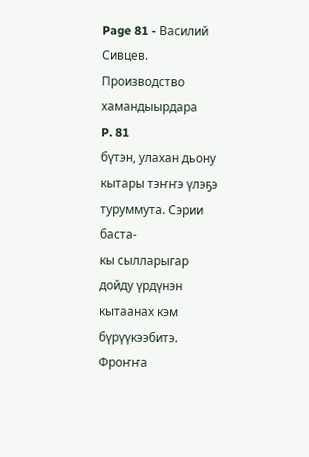Page 81 - Василий Сивцев. Производство хамандыырдара
P. 81
бүтэн, улахан дьону кытары тэҥҥэ үлэҕэ туруммута. Сэрии баста-
кы сылларыгар дойду үрдүнэн кытаанах кэм бүрүүкээбитэ. Фроҥҥа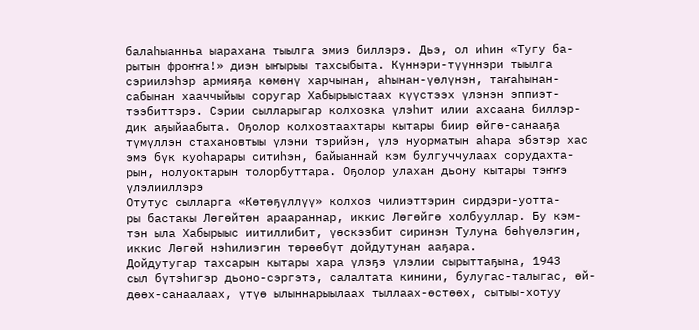балаһыанньа ыарахана тыылга эмиэ биллэрэ. Дьэ, ол иһин «Тугу ба-
рытын фроҥҥа!» диэн ыҥырыы тахсыбыта. Күннэри-түүннэри тыылга
сэриилэһэр армияҕа көмөнү харчынан, аһынан-үөлүнэн, таҥаһынан-
сабынан хааччыйыы соругар Хабырыыстаах күүстээх үлэнэн эппиэт-
тээбиттэрэ. Сэрии сылларыгар колхозка үлэһит илии ахсаана биллэр-
дик аҕыйаабыта. Оҕолор колхозтаахтары кытары биир өйгө-санааҕа
түмүллэн стахановтыы үлэни тэрийэн, үлэ нуорматын аһара эбэтэр хас
эмэ бүк куоһарары ситиһэн, байыаннай кэм булгуччулаах сорудахта-
рын, нолуоктарын толорбуттара. Оҕолор улахан дьону кытары тэҥҥэ
үлэлииллэрэ
Отутус сылларга «Көтөҕүллүү» колхоз чилиэттэрин сирдэри-уотта-
ры бастакы Лөгөйтөн араараннар, иккис Лөгөйгө холбууллар. Бу кэм-
тэн ыла Хабырыыс иитиллибит, үөскээбит сиринэн Тулуна бөһүөлэгин,
иккис Лөгөй нэһилиэгин төрөөбүт дойдутунан ааҕара.
Дойдутугар тахсарын кытары хара үлэҕэ үлэлии сырыттаҕына, 1943
сыл бүтэһигэр дьоно-сэргэтэ, салалтата кинини, булугас-талыгас, өй-
дөөх-санаалаах, үтүө ылыннарыылаах тыллаах-өстөөх, сытыы-хотуу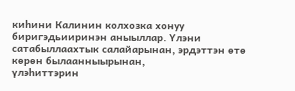киһини Калинин колхозка хонуу биригэдьииринэн аныыллар. Үлэни
сатабыллаахтык салайарынан, эрдэттэн өтө көрөн былаанныырынан,
үлэһиттэрин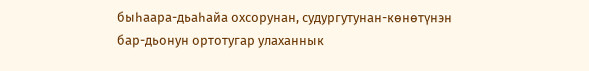быһаара-дьаһайа охсорунан, судургутунан-көнөтүнэн
бар-дьонун ортотугар улаханнык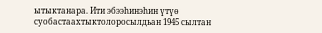ытыктанара. Ити эбээһинэһин үтүө
суобастаахтыктолоросылдьан 1945 сылтан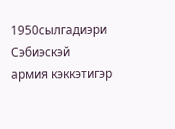1950сылгадиэри Сэбиэскэй
армия кэккэтигэр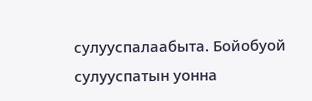сулууспалаабыта. Бойобуой сулууспатын уонна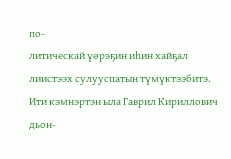по-
литическай үөрэҕин иһин хайҕал лиистээх сулууспатын түмүктээбитэ.
Ити кэмнэртэн ыла Гаврил Кириллович дьон-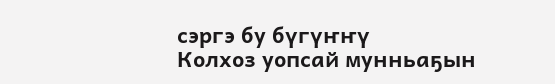сэргэ бу бүгүҥҥү
Колхоз уопсай мунньаҕын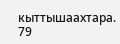кыттышаахтара.
79